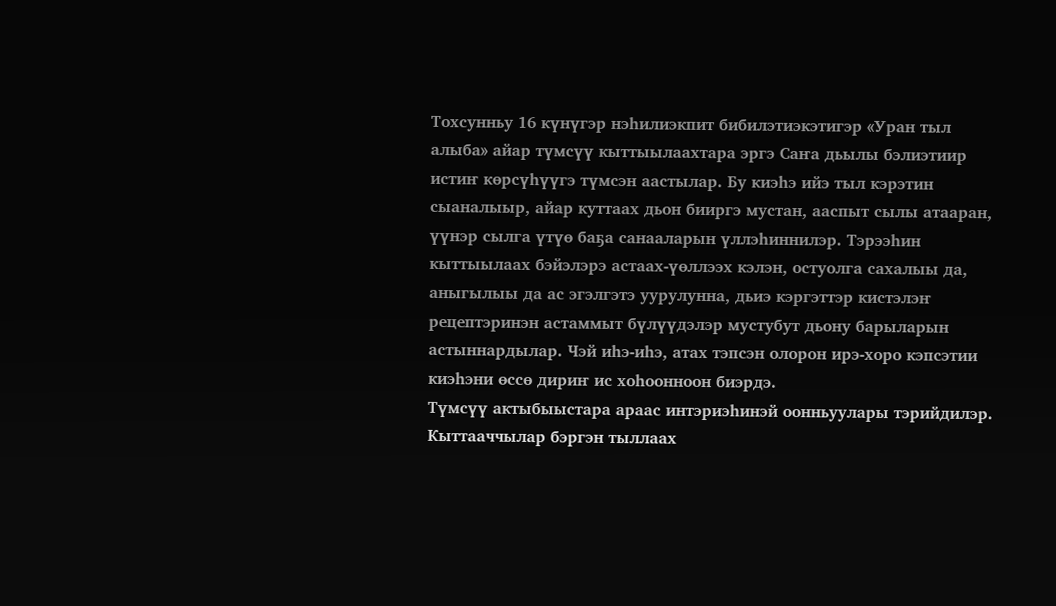Тохсунньу 16 күнүгэр нэһилиэкпит бибилэтиэкэтигэр «Уран тыл алыба» айар түмсүү кыттыылаахтара эргэ Саҥа дьылы бэлиэтиир истиҥ көрсүһүүгэ түмсэн аастылар. Бу киэһэ ийэ тыл кэрэтин сыаналыыр, айар куттаах дьон бииргэ мустан, ааспыт сылы атааран, үүнэр сылга үтүө баҕа санааларын үллэһиннилэр. Тэрээһин кыттыылаах бэйэлэрэ астаах-үөллээх кэлэн, остуолга сахалыы да, аныгылыы да ас эгэлгэтэ уурулунна, дьиэ кэргэттэр кистэлэҥ рецептэринэн астаммыт бүлүүдэлэр мустубут дьону барыларын астыннардылар. Чэй иһэ-иһэ, атах тэпсэн олорон ирэ-хоро кэпсэтии киэһэни өссө дириҥ ис хоһоонноон биэрдэ.
Түмсүү актыбыыстара араас интэриэһинэй оонньуулары тэрийдилэр. Кыттааччылар бэргэн тыллаах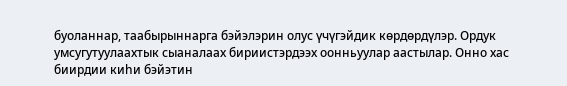буоланнар, таабырыннарга бэйэлэрин олус үчүгэйдик көрдөрдүлэр. Ордук умсугутуулаахтык сыаналаах бириистэрдээх оонньуулар аастылар. Онно хас биирдии киһи бэйэтин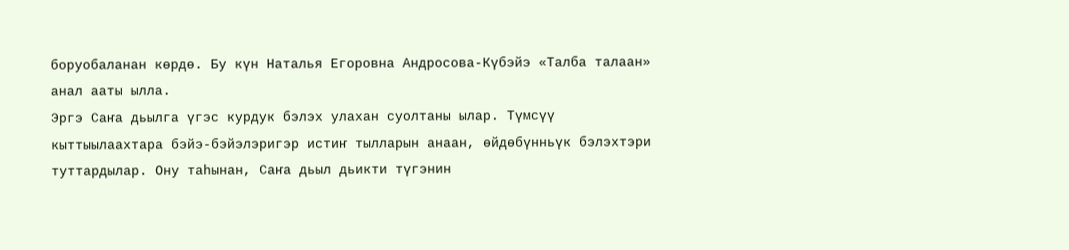боруобаланан көрдө. Бу күн Наталья Егоровна Андросова-Күбэйэ «Талба талаан» анал ааты ылла.
Эргэ Саҥа дьылга үгэс курдук бэлэх улахан суолтаны ылар. Түмсүү кыттыылаахтара бэйэ-бэйэлэригэр истиҥ тылларын анаан, өйдөбүнньүк бэлэхтэри туттардылар. Ону таһынан, Саҥа дьыл дьикти түгэнин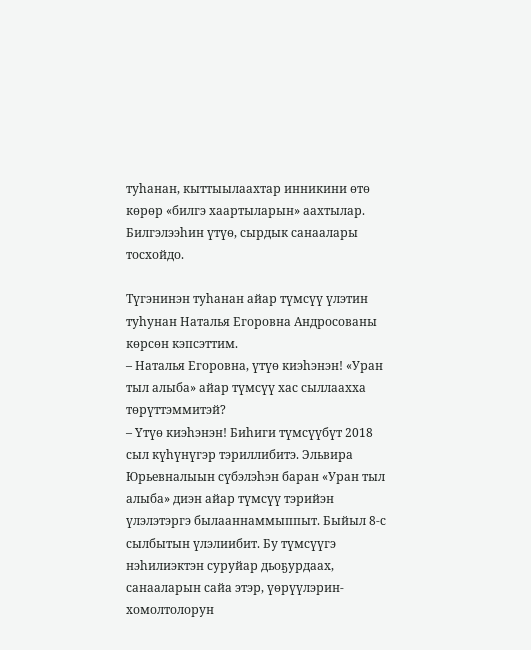туһанан, кыттыылаахтар инникини өтө көрөр «билгэ хаартыларын» аахтылар. Билгэлээһин үтүө, сырдык санаалары тосхойдо.

Түгэнинэн туһанан айар түмсүү үлэтин туһунан Наталья Егоровна Андросованы көрсөн кэпсэттим.
– Наталья Егоровна, үтүө киэһэнэн! «Уран тыл алыба» айар түмсүү хас сыллаахха төрүттэммитэй?
– Үтүө киэһэнэн! Биһиги түмсүүбүт 2018 сыл күһүнүгэр тэриллибитэ. Эльвира Юрьевналыын сүбэлэһэн баран «Уран тыл алыба» диэн айар түмсүү тэрийэн үлэлэтэргэ былааннаммыппыт. Быйыл 8-с сылбытын үлэлиибит. Бу түмсүүгэ нэһилиэктэн суруйар дьоҕурдаах, санааларын сайа этэр, үөрүүлэрин-хомолтолорун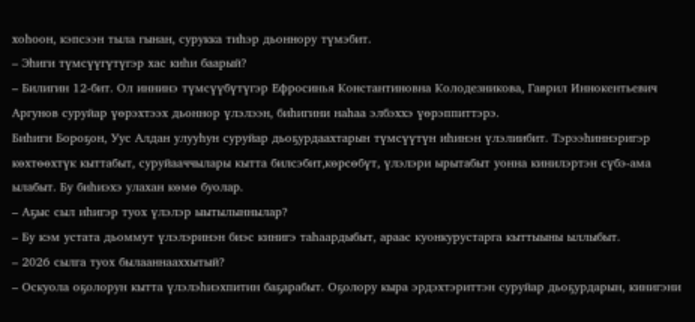хоһоон, кэпсээн тыла гынан, сурукка тиһэр дьоннору түмэбит.
– Эһиги түмсүүгүтүгэр хас киһи баарый?
– Билигин 12-бит. Ол иннинэ түмсүүбүтүгэр Ефросинья Константиновна Колодезникова, Гаврил Иннокентьевич Аргунов суруйар үөрэхтээх дьоннор үлэлээн, биһигини наһаа элбэххэ үөрэппиттэрэ.
Биһиги Бороҕон, Уус Алдан улууһун суруйар дьоҕурдаахтарын түмсүүтүн иһинэн үлэлиибит. Тэрээһиннэригэр көхтөөхтүк кыттабыт, суруйааччылары кытта билсэбит,көрсөбүт, үлэлэри ырытабыт уонна кинилэртэн сүбэ-ама ылабыт. Бу биһиэхэ улахан көмө буолар.
– Аҕыс сыл иһигэр туох үлэлэр ыытылыннылар?
– Бу кэм устата дьоммут үлэлэринэн биэс кинигэ таһаардыбыт, араас куонкурустарга кыттыыны ыллыбыт.
– 2026 сылга туох былааннааххытый?
– Оскуола оҕолорун кытта үлэлэһиэхпитин баҕарабыт. Оҕолору кыра эрдэхтэриттэн суруйар дьоҕурдарын, кинигэни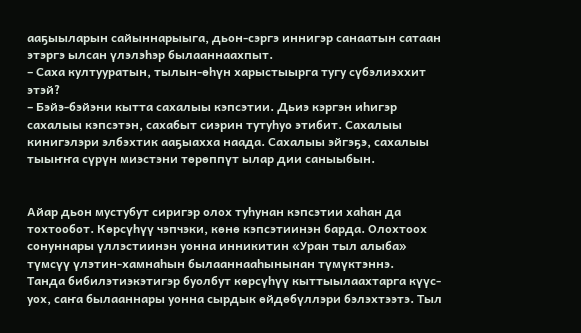ааҕыыларын сайыннарыыга, дьон-сэргэ иннигэр санаатын сатаан этэргэ ылсан үлэлэһэр былааннаахпыт.
– Саха култууратын, тылын-өһүн харыстыырга тугу сүбэлиэххит этэй?
– Бэйэ-бэйэни кытта сахалыы кэпсэтии. Дьиэ кэргэн иһигэр сахалыы кэпсэтэн, сахабыт сиэрин тутуһуо этибит. Сахалыы кинигэлэри элбэхтик ааҕыахха наада. Сахалыы эйгэҕэ, сахалыы тыыҥҥа сүрүн миэстэни төрөппүт ылар дии саныыбын.


Айар дьон мустубут сиригэр олох туһунан кэпсэтии хаһан да тохтообот. Көрсүһүү чэпчэки, көнө кэпсэтиинэн барда. Олохтоох сонуннары үллэстиинэн уонна инникитин «Уран тыл алыба» түмсүү үлэтин-хамнаһын былааннааһынынан түмүктэннэ.
Танда бибилэтиэкэтигэр буолбут көрсүһүү кыттыылаахтарга күүс-уох, саҥа былааннары уонна сырдык өйдөбүллэри бэлэхтээтэ. Тыл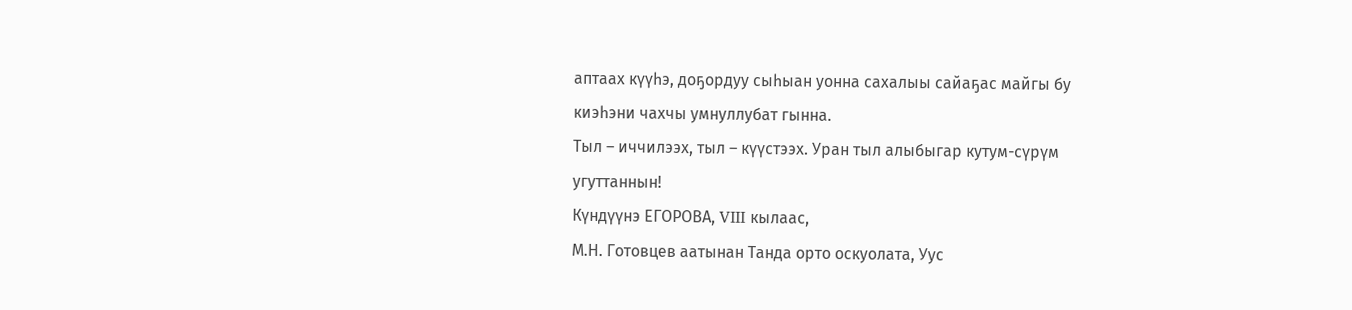аптаах күүһэ, доҕордуу сыһыан уонна сахалыы сайаҕас майгы бу киэһэни чахчы умнуллубат гынна.
Тыл – иччилээх, тыл – күүстээх. Уран тыл алыбыгар кутум-сүрүм угуттаннын!
Күндүүнэ ЕГОРОВА, VIII кылаас,
М.Н. Готовцев аатынан Танда орто оскуолата, Уус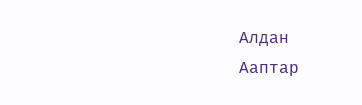Алдан
Ааптар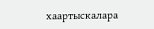хаартыскалара